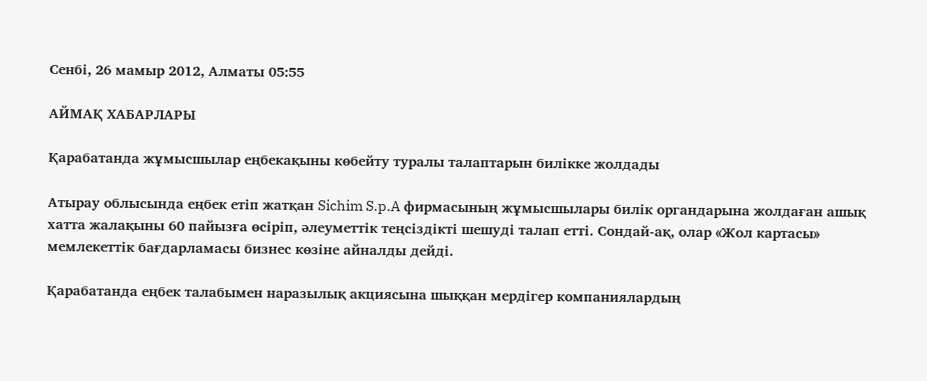Сенбі, 26 мамыр 2012, Алматы 05:55

АЙМАҚ ХАБАРЛАРЫ

Қарабатанда жұмысшылар еңбекақыны көбейту туралы талаптарын билікке жолдады

Атырау облысында еңбек етіп жатқан Sichim S.p.A фирмасының жұмысшылары билік органдарына жолдаған ашық хатта жалақыны 60 пайызға өсіріп, әлеуметтік теңсіздікті шешуді талап етті. Сондай-ақ, олар «Жол картасы» мемлекеттік бағдарламасы бизнес көзіне айналды дейді.

Қарабатанда еңбек талабымен наразылық акциясына шыққан мердігер компаниялардың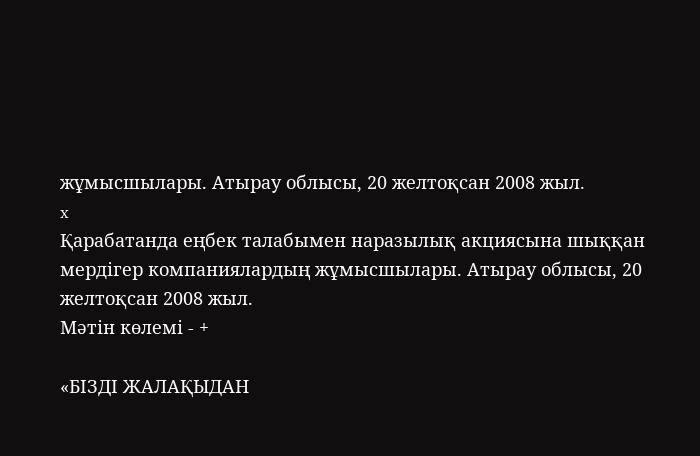жұмысшылары. Атырау облысы, 20 желтоқсан 2008 жыл.
x
Қарабатанда еңбек талабымен наразылық акциясына шыққан мердігер компаниялардың жұмысшылары. Атырау облысы, 20 желтоқсан 2008 жыл.
Мәтін көлемі - +

«БІЗДІ ЖАЛАҚЫДАН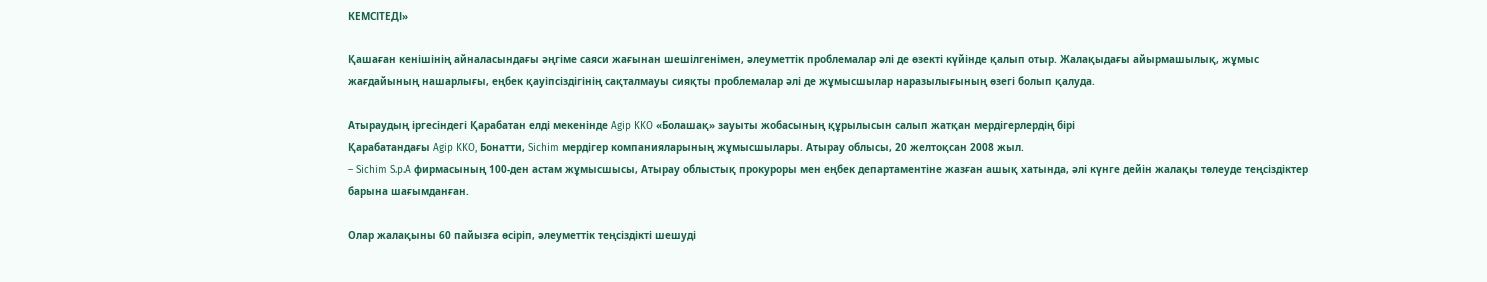КЕМСІТЕДІ»

Қашаған кенішінің айналасындағы әңгіме саяси жағынан шешілгенімен, әлеуметтік проблемалар әлі де өзекті күйінде қалып отыр. Жалақыдағы айырмашылық, жұмыс жағдайының нашарлығы, еңбек қауіпсіздігінің сақталмауы сияқты проблемалар әлі де жұмысшылар наразылығының өзегі болып қалуда.

Атыраудың іргесіндегі Қарабатан елді мекенінде Agip KKO «Болашақ» зауыты жобасының құрылысын салып жатқан мердігерлердің бірі
Қарабатандағы Agip KKO, Бонатти, Sichim мердігер компанияларының жұмысшылары. Атырау облысы, 20 желтоқсан 2008 жыл.
– Sichim S.p.A фирмасының 100-ден астам жұмысшысы, Атырау облыстық прокуроры мен еңбек департаментіне жазған ашық хатында, әлі күнге дейін жалақы төлеуде теңсіздіктер барына шағымданған.

Олар жалақыны 60 пайызға өсіріп, әлеуметтік теңсіздікті шешуді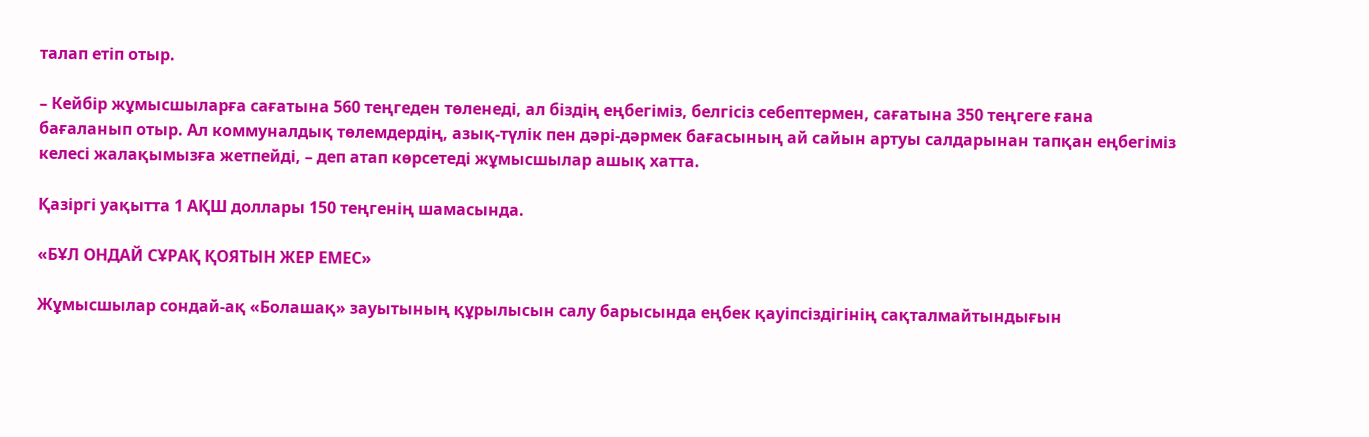талап етіп отыр.

– Кейбір жұмысшыларға сағатына 560 теңгеден төленеді, ал біздің еңбегіміз, белгісіз себептермен, сағатына 350 теңгеге ғана бағаланып отыр. Ал коммуналдық төлемдердің, азық-түлік пен дәрі-дәрмек бағасының ай сайын артуы салдарынан тапқан еңбегіміз келесі жалақымызға жетпейді, – деп атап көрсетеді жұмысшылар ашық хатта.

Қазіргі уақытта 1 АҚШ доллары 150 теңгенің шамасында.

«БҰЛ ОНДАЙ СҰРАҚ ҚОЯТЫН ЖЕР ЕМЕС»

Жұмысшылар сондай-ақ «Болашақ» зауытының құрылысын салу барысында еңбек қауіпсіздігінің сақталмайтындығын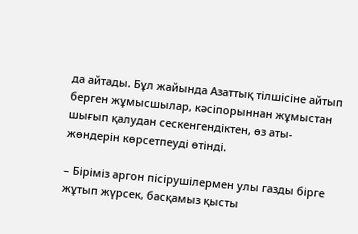да айтады. Бұл жайында Азаттық тілшісіне айтып берген жұмысшылар, кәсіпорыннан жұмыстан шығып қалудан сескенгендіктен, өз аты-жөндерін көрсетпеуді өтінді.

– Біріміз аргон пісірушілермен улы газды бірге жұтып жүрсек, басқамыз қысты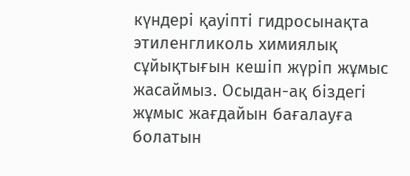күндері қауіпті гидросынақта этиленгликоль химиялық сұйықтығын кешіп жүріп жұмыс жасаймыз. Осыдан-ақ біздегі жұмыс жағдайын бағалауға болатын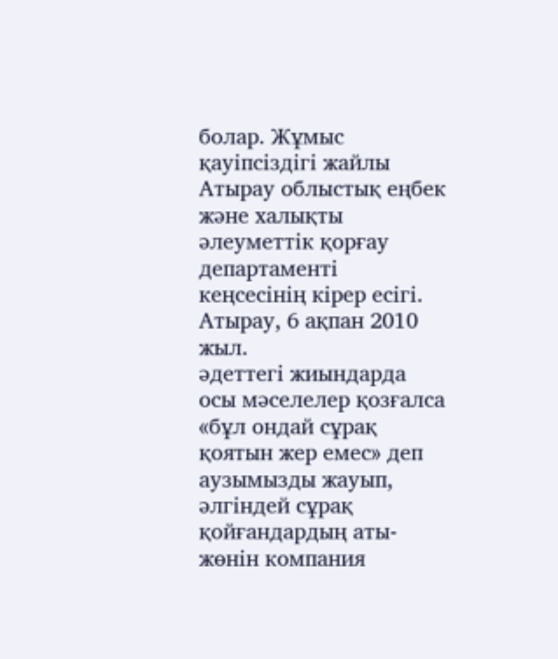болар. Жұмыс қауіпсіздігі жайлы
Атырау облыстық еңбек және халықты әлеуметтік қорғау департаменті кеңсесінің кірер есігі. Атырау, 6 ақпан 2010 жыл.
әдеттегі жиындарда осы мәселелер қозғалса «бұл ондай сұрақ қоятын жер емес» деп аузымызды жауып, әлгіндей сұрақ қойғандардың аты-жөнін компания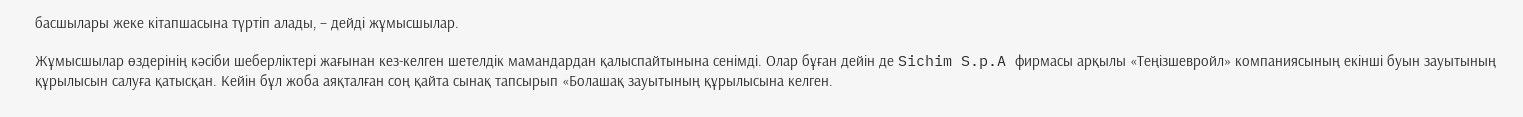басшылары жеке кітапшасына түртіп алады, – дейді жұмысшылар.

Жұмысшылар өздерінің кәсіби шеберліктері жағынан кез-келген шетелдік мамандардан қалыспайтынына сенімді. Олар бұған дейін де Sichim S.p.A фирмасы арқылы «Теңізшевройл» компаниясының екінші буын зауытының құрылысын салуға қатысқан. Кейін бұл жоба аяқталған соң қайта сынақ тапсырып «Болашақ зауытының құрылысына келген.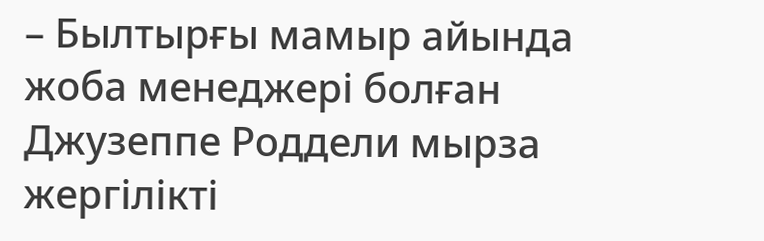– Былтырғы мамыр айында жоба менеджері болған Джузеппе Роддели мырза жергілікті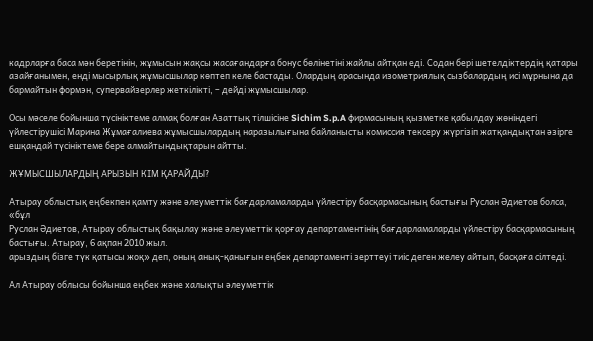кадрларға баса мән беретінін, жұмысын жақсы жасағандарға бонус бөлінетіні жайлы айтқан еді. Содан бері шетелдіктердің қатары азайғанымен, енді мысырлық жұмысшылар көптеп келе бастады. Олардың арасында изометриялық сызбалардың исі мұрнына да бармайтын формэн, супервайзерлер жеткілікті, – дейді жұмысшылар.

Осы мәселе бойынша түсініктеме алмақ болған Азаттық тілшісіне Sichim S.p.A фирмасының қызметке қабылдау жөніндегі үйлестірушісі Марина Жұмағалиева жұмысшылардың наразылығына байланысты комиссия тексеру жүргізіп жатқандықтан әзірге ешқандай түсініктеме бере алмайтындықтарын айтты.

ЖҰМЫСШЫЛАРДЫҢ АРЫЗЫН КІМ ҚАРАЙДЫ?

Атырау облыстық еңбекпен қамту және әлеуметтік бағдарламаларды үйлестіру басқармасының бастығы Руслан Әдиетов болса, «бұл
Руслан Әдиетов, Атырау облыстық бақылау және әлеуметтік қорғау департаментінің бағдарламаларды үйлестіру басқармасының бастығы. Атырау, 6 ақпан 2010 жыл.
арыздың бізге түк қатысы жоқ» деп, оның анық-қанығын еңбек департаменті зерттеуі тиіс деген желеу айтып, басқаға сілтеді.

Ал Атырау облысы бойынша еңбек және халықты әлеуметтік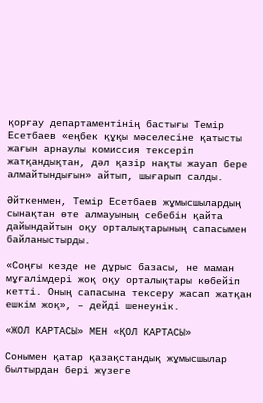қорғау департаментінің бастығы Темір Есетбаев «еңбек құқы мәселесіне қатысты жағын арнаулы комиссия тексеріп жатқандықтан, дәл қазір нақты жауап бере алмайтындығын» айтып, шығарып салды.

Әйткенмен, Темір Есетбаев жұмысшылардың сынақтан өте алмауының себебін қайта дайындайтын оқу орталықтарының сапасымен байланыстырды.

«Соңғы кезде не дұрыс базасы, не маман мұғалімдері жоқ оқу орталықтары көбейіп кетті. Оның сапасына тексеру жасап жатқан ешкім жоқ», – дейді шенеунік.

«ЖОЛ КАРТАСЫ» МЕН «ҚОЛ КАРТАСЫ»

Сонымен қатар қазақстандық жұмысшылар былтырдан бері жүзеге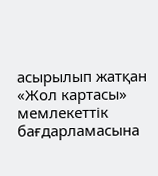асырылып жатқан «Жол картасы» мемлекеттік бағдарламасына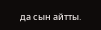да сын айтты.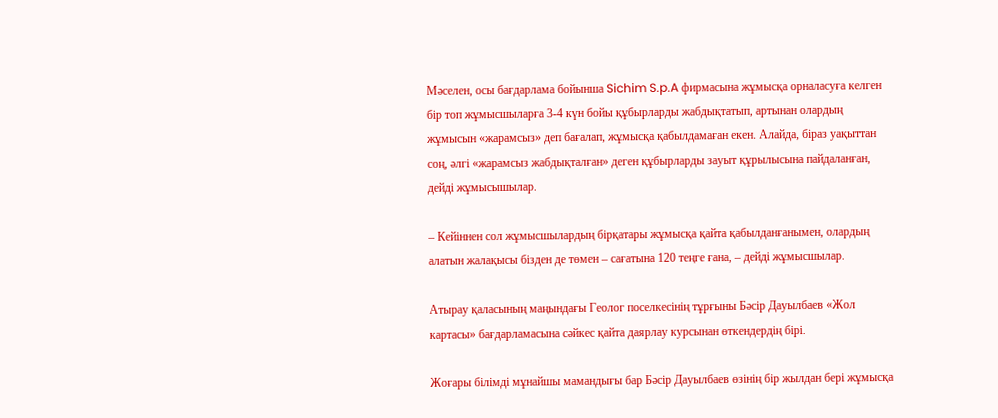Мәселен, осы бағдарлама бойынша Sichim S.p.A фирмасына жұмысқа орналасуға келген бір топ жұмысшыларға 3-4 күн бойы құбырларды жабдықтатып, артынан олардың жұмысын «жарамсыз» деп бағалап, жұмысқа қабылдамаған екен. Алайда, біраз уақыттан соң, әлгі «жарамсыз жабдықталған» деген құбырларды зауыт құрылысына пайдаланған, дейді жұмысышылар.

– Кейіннен сол жұмысшылардың бірқатары жұмысқа қайта қабылданғанымен, олардың алатын жалақысы бізден де төмен – сағатына 120 теңге ғана, – дейді жұмысшылар.

Атырау қаласының маңындағы Геолог поселкесінің тұрғыны Бәсір Дауылбаев «Жол картасы» бағдарламасына сәйкес қайта даярлау курсынан өткендердің бірі.

Жоғары білімді мұнайшы мамандығы бар Бәсір Дауылбаев өзінің бір жылдан бері жұмысқа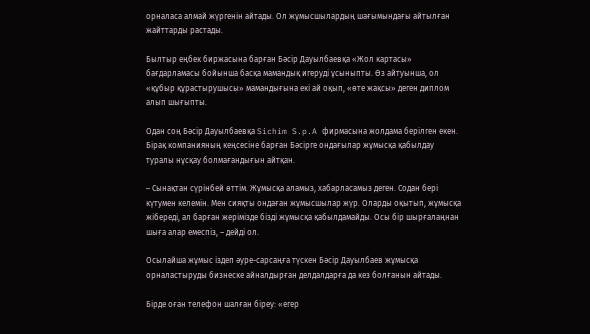орналаса алмай жүргенін айтады. Ол жұмысшылардың шағымындағы айтылған жайттарды растады.

Былтыр еңбек биржасына барған Бәсір Дауылбаевқа «Жол картасы» бағдарламасы бойынша басқа мамандық игеруді ұсыныпты. Өз айтуынша, ол «құбыр құрастырушысы» мамандығына екі ай оқып, «өте жақсы» деген диплом алып шығыпты.

Одан соң Бәсір Дауылбаевқа Sichim S.p.A фирмасына жолдама берілген екен. Бірақ компанияның кеңсесіне барған Бәсірге ондағылар жұмысқа қабылдау туралы нұсқау болмағандығын айтқан.

– Сынақтан сүрінбей өттім. Жұмысқа аламыз, хабарласамыз деген. Содан бері күтумен келемін. Мен сияқты ондаған жұмысшылар жүр. Оларды оқытып, жұмысқа жібереді, ал барған жерімізде бізді жұмысқа қабылдамайды. Осы бір шырғалаңнан шыға алар емеспіз, – дейді ол.

Осылайша жұмыс іздеп әуре-сарсаңға түскен Бәсір Дауылбаев жұмысқа орналастыруды бизнеске айналдырған делдалдарға да кез болғанын айтады.

Бірде оған телефон шалған біреу: «егер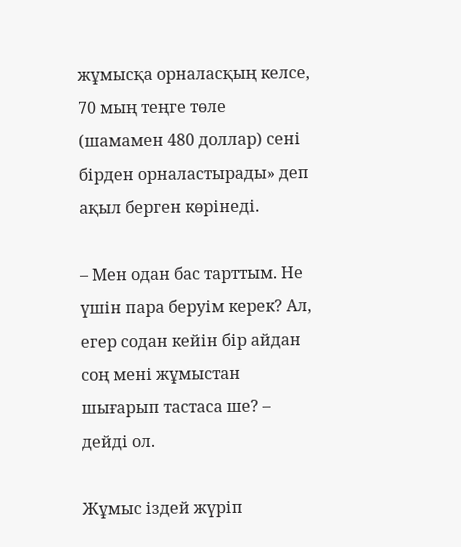жұмысқа орналасқың келсе, 70 мың теңге төле (шамамен 480 доллар) сені бірден орналастырады» деп ақыл берген көрінеді.

– Мен одан бас тарттым. Не үшін пара беруім керек? Ал, егер содан кейін бір айдан соң мені жұмыстан шығарып тастаса ше? – дейді ол.

Жұмыс іздей жүріп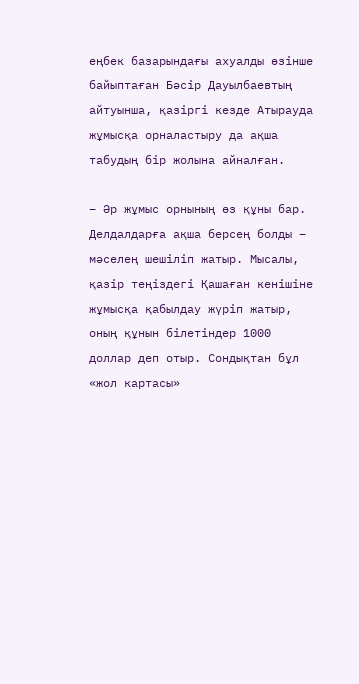еңбек базарындағы ахуалды өзінше байыптаған Бәсір Дауылбаевтың айтуынша, қазіргі кезде Атырауда жұмысқа орналастыру да ақша табудың бір жолына айналған.

– Әр жұмыс орнының өз құны бар. Делдалдарға ақша берсең болды – мәселең шешіліп жатыр. Мысалы, қазір теңіздегі Қашаған кенішіне жұмысқа қабылдау жүріп жатыр, оның құнын білетіндер 1000 доллар деп отыр. Сондықтан бұл «жол картасы»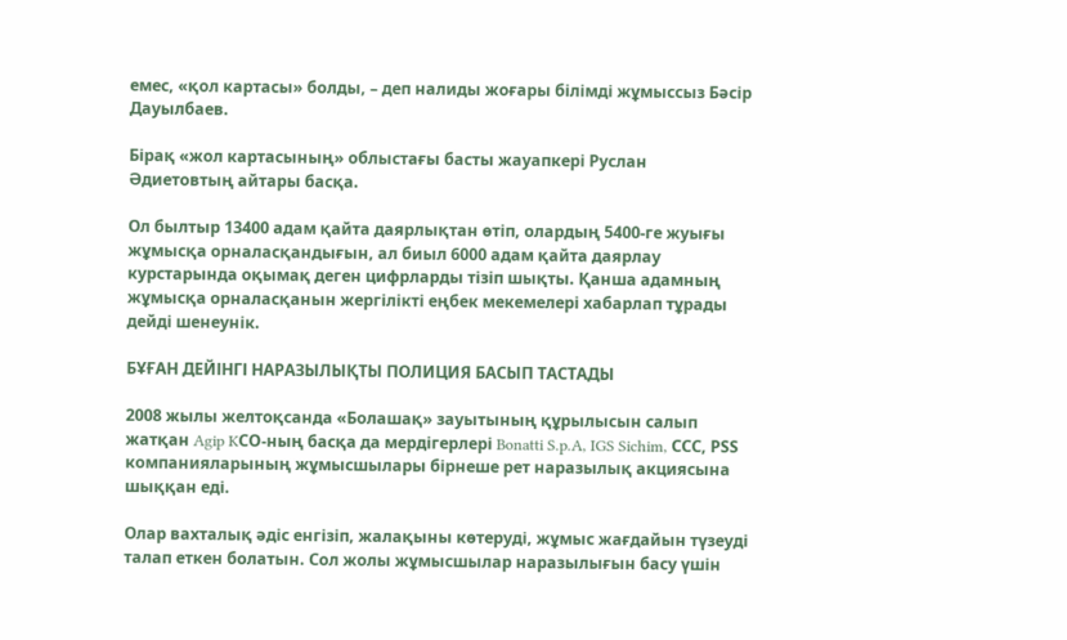емес, «қол картасы» болды, – деп налиды жоғары білімді жұмыссыз Бәсір Дауылбаев.

Бірақ «жол картасының» облыстағы басты жауапкері Руслан Әдиетовтың айтары басқа.

Ол былтыр 13400 адам қайта даярлықтан өтіп, олардың 5400-ге жуығы жұмысқа орналасқандығын, ал биыл 6000 адам қайта даярлау курстарында оқымақ деген цифрларды тізіп шықты. Қанша адамның жұмысқа орналасқанын жергілікті еңбек мекемелері хабарлап тұрады дейді шенеунік.

БҰҒАН ДЕЙІНГІ НАРАЗЫЛЫҚТЫ ПОЛИЦИЯ БАСЫП ТАСТАДЫ

2008 жылы желтоқсанда «Болашақ» зауытының құрылысын салып жатқан Agip KСO-ның басқа да мердігерлері Bonatti S.p.A, IGS Sichim, ССС, РSS компанияларының жұмысшылары бірнеше рет наразылық акциясына шыққан еді.

Олар вахталық әдіс енгізіп, жалақыны көтеруді, жұмыс жағдайын түзеуді талап еткен болатын. Сол жолы жұмысшылар наразылығын басу үшін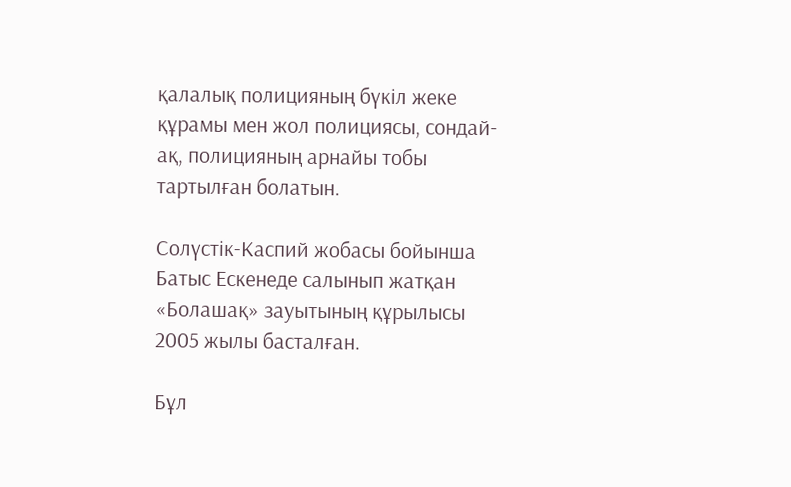қалалық полицияның бүкіл жеке құрамы мен жол полициясы, сондай-ақ, полицияның арнайы тобы тартылған болатын.

Солүстік-Каспий жобасы бойынша Батыс Ескенеде салынып жатқан «Болашақ» зауытының құрылысы 2005 жылы басталған.

Бұл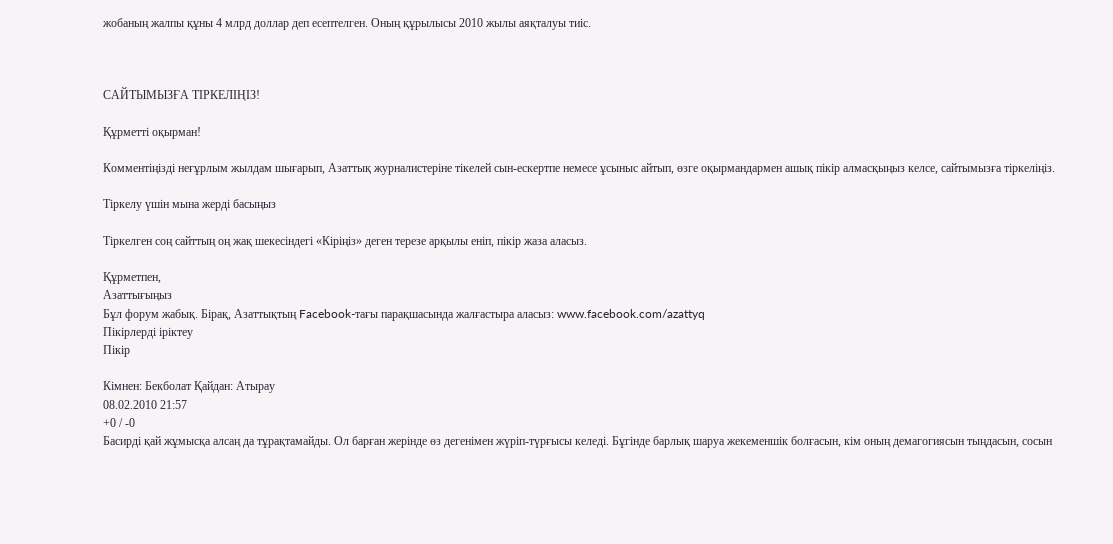жобаның жалпы құны 4 млрд доллар деп есептелген. Оның құрылысы 2010 жылы аяқталуы тиіс.



CАЙТЫМЫЗҒА ТІРКЕЛІҢІЗ!

Құрметті оқырман!

Комментіңізді неғұрлым жылдам шығарып, Азаттық журналистеріне тікелей сын-ескертпе немесе ұсыныс айтып, өзге оқырмандармен ашық пікір алмасқыңыз келсе, сайтымызға тіркеліңіз.

Тіркелу үшін мына жерді басыңыз

Тіркелген соң сайттың оң жақ шекесіндегі «Кіріңіз» деген терезе арқылы еніп, пікір жаза аласыз.

Құрметпен,
Азаттығыңыз
Бұл форум жабық. Бірақ, Азаттықтың Facebook-тағы парақшасында жалғастыра аласыз: www.facebook.com/azattyq
Пікірлерді іріктеу
Пікір

Кімнен: Бекболат Қайдан: Атырау
08.02.2010 21:57
+0 / -0
Басирді қай жұмысқа алсаң да тұрақтамайды. Ол барған жерінде өз дегенімен жүріп-түрғысы келеді. Бұгінде барлық шаруа жекеменшік болғасын, кім оның демагогиясын тыңдасын, сосын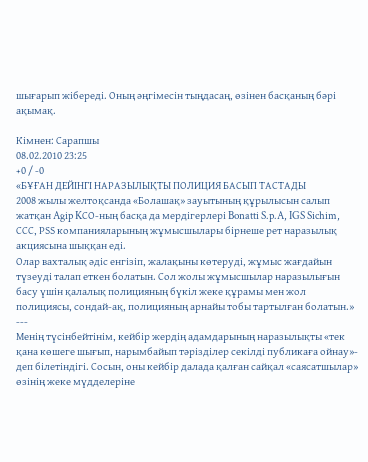шығарып жібереді. Оның әңгімесін тыңдасаң, өзінен басқаның бәрі ақымақ.

Кімнен: Сарапшы
08.02.2010 23:25
+0 / -0
«БҰҒАН ДЕЙІНГІ НАРАЗЫЛЫҚТЫ ПОЛИЦИЯ БАСЫП ТАСТАДЫ
2008 жылы желтоқсанда «Болашақ» зауытының құрылысын салып жатқан Agip KСO-ның басқа да мердігерлері Bonatti S.p.A, IGS Sichim, ССС, РSS компанияларының жұмысшылары бірнеше рет наразылық акциясына шыққан еді.
Олар вахталық әдіс енгізіп, жалақыны көтеруді, жұмыс жағдайын түзеуді талап еткен болатын. Сол жолы жұмысшылар наразылығын басу үшін қалалық полицияның бүкіл жеке құрамы мен жол полициясы, сондай-ақ, полицияның арнайы тобы тартылған болатын.»
---
Менің түсінбейтінім, кейбір жердің адамдарының наразылықты «тек қана көшеге шығып, нарымбайып тәрізділер секілді публикаға ойнау»- деп білетіндігі. Сосын, оны кейбір далада қалған сайқал «саясатшылар» өзінің жеке мүдделеріне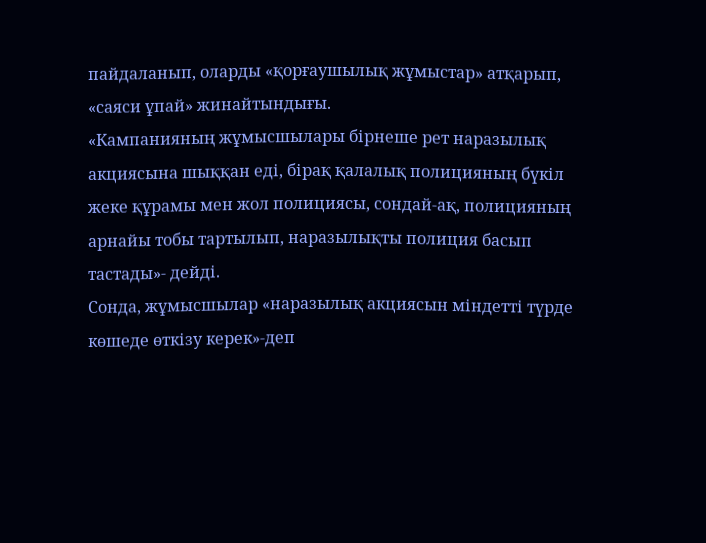пайдаланып, оларды «қорғаушылық жұмыстар» атқарып, «саяси ұпай» жинайтындығы.
«Кампанияның жұмысшылары бірнеше рет наразылық акциясына шыққан еді, бірақ қалалық полицияның бүкіл жеке құрамы мен жол полициясы, сондай-ақ, полицияның арнайы тобы тартылып, наразылықты полиция басып тастады»- дейді.
Сонда, жұмысшылар «наразылық акциясын міндетті түрде көшеде өткізу керек»-деп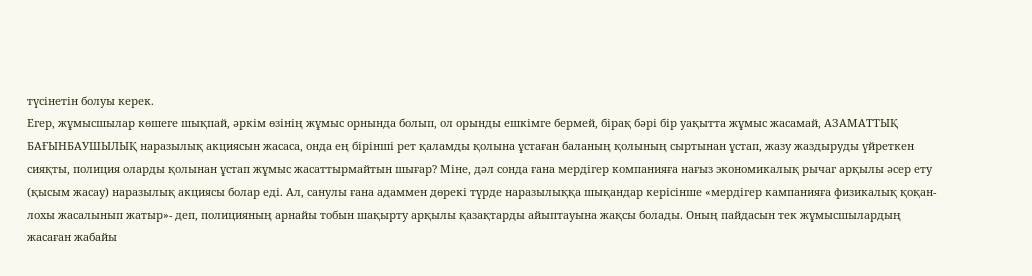түсінетін болуы керек.
Егер, жұмысшылар көшеге шықпай, әркім өзінің жұмыс орнында болып, ол орынды ешкімге бермей, бірақ бәрі бір уақытта жұмыс жасамай, АЗАМАТТЫҚ БАҒЫНБАУШЫЛЫҚ наразылық акциясын жасаса, онда ең бірінші рет қаламды қолына ұстаған баланың қолының сыртынан ұстап, жазу жаздыруды үйреткен сияқты, полиция оларды қолынан ұстап жұмыс жасаттырмайтын шығар? Міне, дәл сонда ғана мердігер компанияға нағыз экономикалық рычаг арқылы әсер ету (қысым жасау) наразылық акциясы болар еді. Ал, санулы ғана адаммен дөрекі түрде наразылыққа шықандар керісінше «мердігер кампанияға физикалық қоқан-лохы жасалынып жатыр»- деп, полицияның арнайы тобын шақырту арқылы қазақтарды айыптауына жақсы болады. Оның пайдасын тек жұмысшылардың жасаған жабайы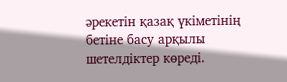әрекетін қазақ үкіметінің бетіне басу арқылы шетелдіктер көреді.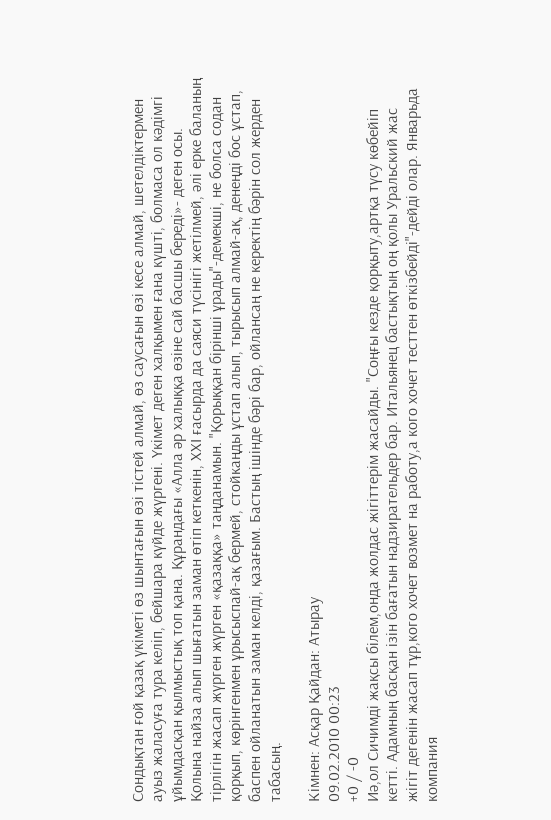Сондықтан ғой қазақ үкіметі өз шынтағын өзі тістей алмай, өз саусағын өзі кесе алмай, шетелдіктермен ауыз жаласуға тура келіп, бейшара күйде жүргені. Үкімет деген халқымен ғана күшті, болмаса ол кәдімгі ұйымдасқан қылмыстық топ қана. Құрандағы «Алла әр халыққа өзіне сай басшы береді»- деген осы. Қолына найза алып шығатын заман өтіп кеткенін, ХХI ғасырда да саяси түсінігі жетілмей, әлі ерке баланың тірлігін жасап жүрген жүрген «қазаққа» таңданамын. "Қорыққан бірінші ұрады"-демекші, не болса содан қорқып, көрінгенмен ұрысыспай-ақ бермей, стойкаңды ұстап алып, тырысып алмай-ақ, денеңді бос ұстап, баспен ойланатын заман келді, қазағым. Бастың ішінде бәрі бар, ойлансаң не керектің бәрін сол жерден табасың.

Кімнен: Асқар Қайдан: Атырау
09.02.2010 00:23
+0 / -0
Иә,ол Сичимді жақсы білем,онда жолдас жігіттерім жасайды. "Соңғы кезде қорқыту,артқа түсу көбейіп кетті. Адамның басқан ізін бағатын надзирательдер бар. Итальянец бастықтың оң қолы Уральский жас жігіт дегенін жасап тұр,кого хочет возмет на работу,а кого хочет тесттен өткізбейді"-дейді олар. Январьда компания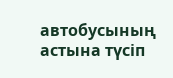автобусының астына түсіп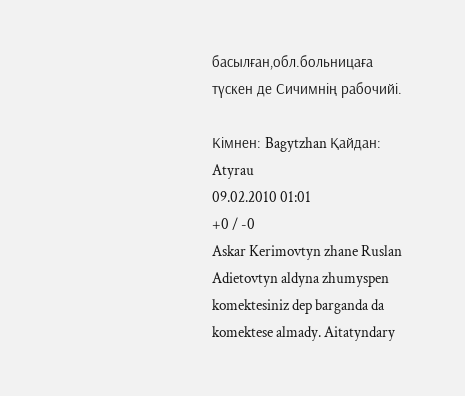басылған,обл.больницаға түскен де Сичимнің рабочийі.

Кімнен: Bagytzhan Қайдан: Atyrau
09.02.2010 01:01
+0 / -0
Askar Kerimovtyn zhane Ruslan Adietovtyn aldyna zhumyspen komektesiniz dep barganda da komektese almady. Aitatyndary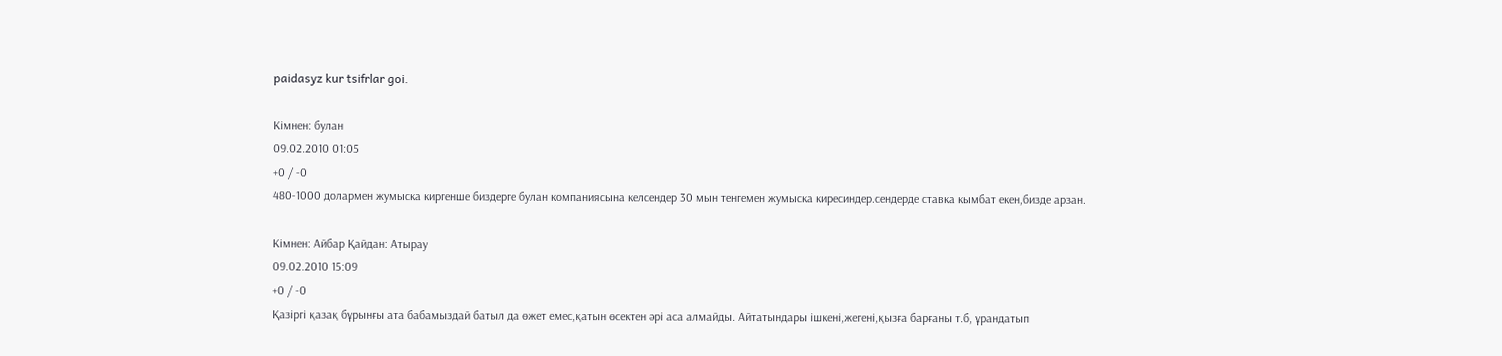paidasyz kur tsifrlar goi.

Кімнен: булан
09.02.2010 01:05
+0 / -0
480-1000 долармен жумыска киргенше биздерге булан компаниясына келсендер 30 мын тенгемен жумыска киресиндер.сендерде ставка кымбат екен,бизде арзан.

Кімнен: Айбар Қайдан: Атырау
09.02.2010 15:09
+0 / -0
Қазіргі қазақ бұрынғы ата бабамыздай батыл да өжет емес,қатын өсектен әрі аса алмайды. Айтатындары ішкені,жегені,қызға барғаны т.б, ұрандатып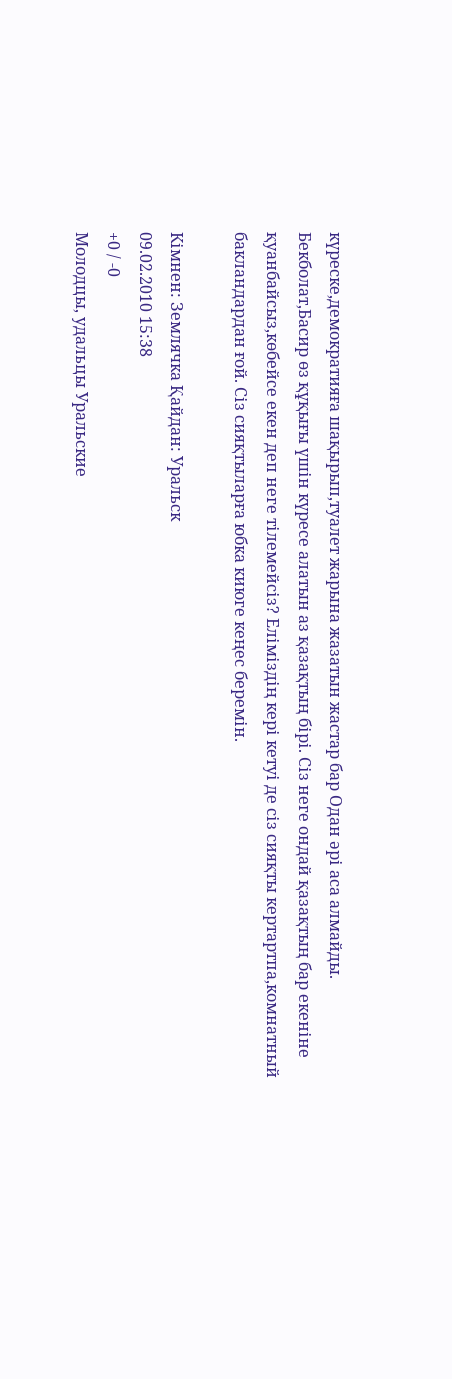күреске,демократияға шақырып,туалет жарына жазатын жастар бар Одан әрі аса алмайды.
Бекболат,Басир өз құқығы үшін күресе алатын аз қазақтың бірі. Сіз неге ондай қазақтың бар екеніне қуанбайсыз,көбейсе екен деп неге тілемейсіз? Еліміздің кері кетуі де сіз сияқты кертартпа,комнатный бакландардан ғой. Сіз сияқтыларға юбка киюге кеңес беремін.

Кімнен: Землячка Қайдан: Уральск
09.02.2010 15:38
+0 / -0
Молодцы, удальцы Уральские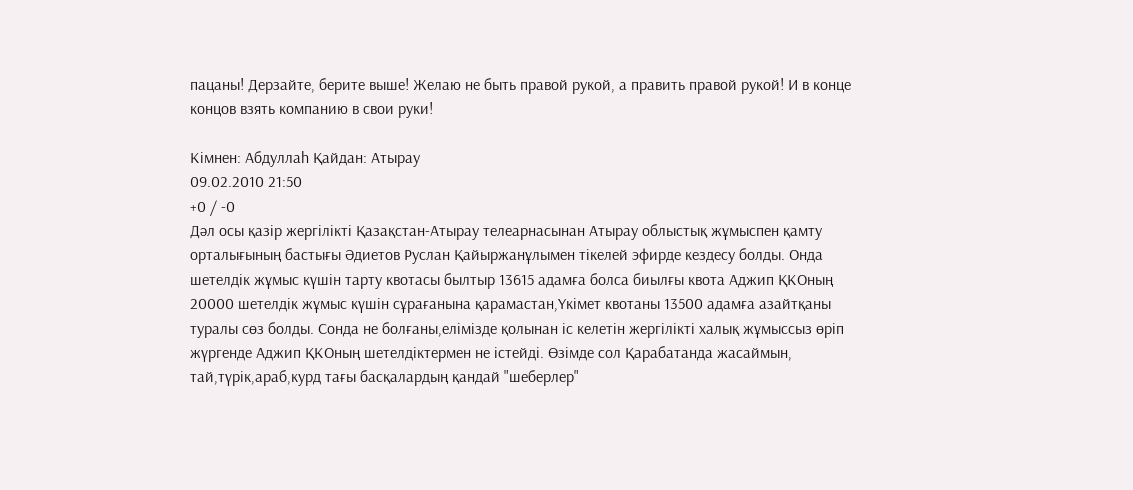пацаны! Дерзайте, берите выше! Желаю не быть правой рукой, а править правой рукой! И в конце концов взять компанию в свои руки!

Кімнен: Абдуллаһ Қайдан: Атырау
09.02.2010 21:50
+0 / -0
Дәл осы қазір жергілікті Қазақстан-Атырау телеарнасынан Атырау облыстық жұмыспен қамту орталығының бастығы Әдиетов Руслан Қайыржанұлымен тікелей эфирде кездесу болды. Онда шетелдік жұмыс күшін тарту квотасы былтыр 13615 адамға болса биылғы квота Аджип ҚКОның 20000 шетелдік жұмыс күшін сұрағанына қарамастан,Үкімет квотаны 13500 адамға азайтқаны туралы сөз болды. Сонда не болғаны,елімізде қолынан іс келетін жергілікті халық жұмыссыз өріп жүргенде Аджип ҚКОның шетелдіктермен не істейді. Өзімде сол Қарабатанда жасаймын, тай,түрік,араб,курд тағы басқалардың қандай "шеберлер"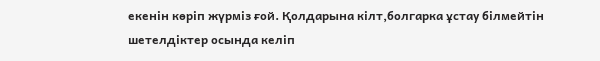екенін көріп жүрміз ғой. Қолдарына кілт,болгарка ұстау білмейтін шетелдіктер осында келіп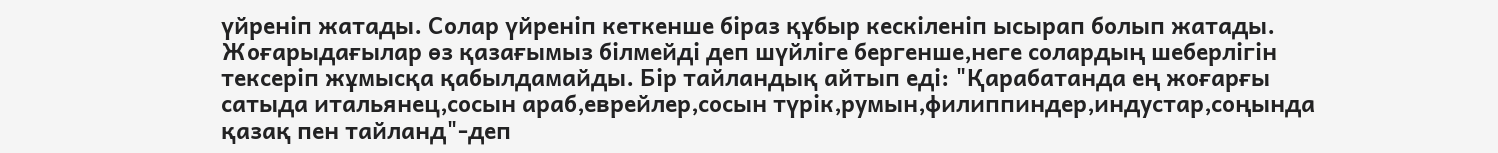үйреніп жатады. Солар үйреніп кеткенше біраз құбыр кескіленіп ысырап болып жатады. Жоғарыдағылар өз қазағымыз білмейді деп шүйліге бергенше,неге солардың шеберлігін тексеріп жұмысқа қабылдамайды. Бір тайландық айтып еді: "Қарабатанда ең жоғарғы сатыда итальянец,сосын араб,еврейлер,сосын түрік,румын,филиппиндер,индустар,соңында қазақ пен тайланд"-деп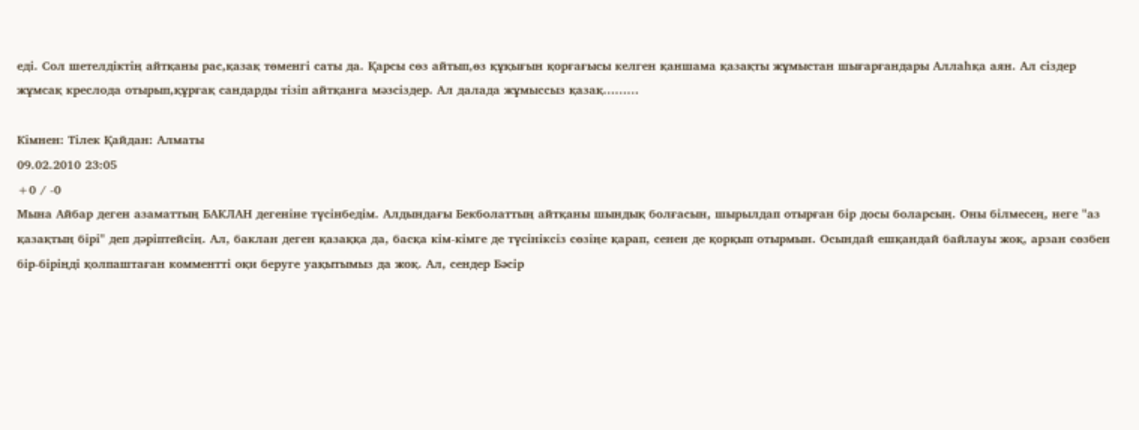еді. Сол шетелдіктің айтқаны рас,қазақ төменгі саты да. Қарсы сөз айтып,өз құқығын қорғағысы келген қаншама қазақты жұмыстан шығарғандары Аллаһқа аян. Ал сіздер жұмсақ креслода отырып,құрғақ сандарды тізіп айтқанға мәзсіздер. Ал далада жұмыссыз қазақ.........

Кімнен: Тілек Қайдан: Алматы
09.02.2010 23:05
+0 / -0
Мына Айбар деген азаматтың БАКЛАН дегеніне түсінбедім. Алдындағы Бекболаттың айтқаны шындық болғасын, шырылдап отырған бір досы боларсың. Оны білмесең, неге "аз қазақтың бірі" деп дәріптейсің. Ал, баклан деген қазаққа да, басқа кім-кімге де түсініксіз сөзіңе қарап, сенен де қорқып отырмын. Осындай ешқандай байлауы жоқ, арзан сөзбен бір-біріңді қолпаштаған комментті оқи беруге уақытымыз да жоқ. Ал, сендер Бәсір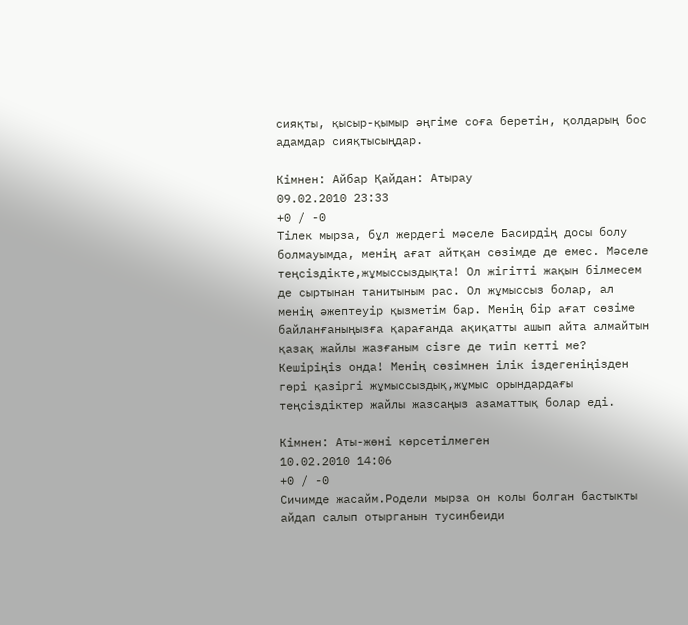сияқты, қысыр-қымыр әңгіме соға беретін, қолдарың бос адамдар сияқтысыңдар.

Кімнен: Айбар Қайдан: Атырау
09.02.2010 23:33
+0 / -0
Тілек мырза, бұл жердегі мәселе Басирдің досы болу болмауымда, менің ағат айтқан сөзімде де емес. Мәселе теңсіздікте,жұмыссыздықта! Ол жігітті жақын білмесем де сыртынан танитыным рас. Ол жұмыссыз болар, ал менің әжептеуір қызметім бар. Менің бір ағат сөзіме байланғаныңызға қарағанда ақиқатты ашып айта алмайтын қазақ жайлы жазғаным сізге де тиіп кетті ме? Кешіріңіз онда! Менің сөзімнен ілік іздегеніңізден гөрі қазіргі жұмыссыздық,жұмыс орындардағы теңсіздіктер жайлы жазсаңыз азаматтық болар еді.

Кімнен: Аты-жөні көрсетілмеген
10.02.2010 14:06
+0 / -0
Сичимде жасайм.Родели мырза он колы болган бастыкты айдап салып отырганын тусинбеиди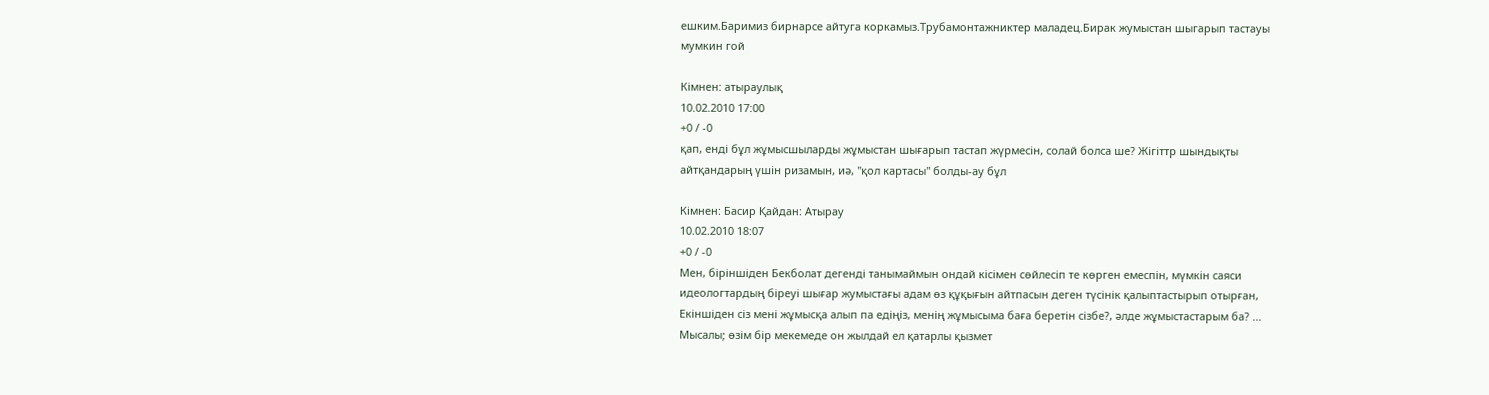ешким.Баримиз бирнарсе айтуга коркамыз.Трубамонтажниктер маладец.Бирак жумыстан шыгарып тастауы мумкин гой

Кімнен: атыраулық
10.02.2010 17:00
+0 / -0
қап, енді бұл жұмысшыларды жұмыстан шығарып тастап жүрмесін, солай болса ше? Жігіттр шындықты айтқандарың үшін ризамын, иә, "қол картасы" болды-ау бұл

Кімнен: Басир Қайдан: Атырау
10.02.2010 18:07
+0 / -0
Мен, біріншіден Бекболат дегенді танымаймын ондай кісімен сөйлесіп те көрген емеспін, мүмкін саяси идеологтардың біреуі шығар жумыстағы адам өз құқығын айтпасын деген түсінік қалыптастырып отырған, Екіншіден сіз мені жұмысқа алып па едіңіз, менің жұмысыма баға беретін сізбе?, әлде жұмыстастарым ба? ... Мысалы; өзім бір мекемеде он жылдай ел қатарлы қызмет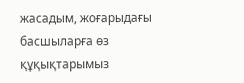жасадым, жоғарыдағы басшыларға өз құқықтарымыз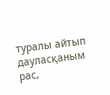туралы айтып дауласқаным рас,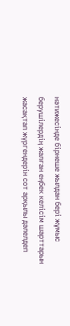нәтижесінде бірнеше жылдан бері жұмыс берушілердің жалған еңбек келісім шарттарын жасақтап жүргендерін сот арқылы дәлелдеп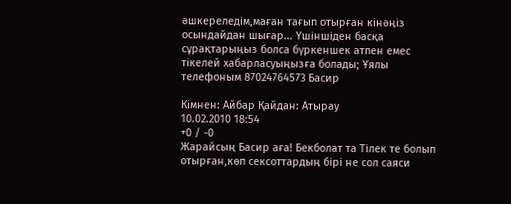әшкереледім,маған тағып отырған кінәңіз осындайдан шығар... Үшіншіден басқа сұрақтарыңыз болса бүркеншек атпен емес тікелей хабарласуыңызға болады; Ұялы телефоным 87024764573 Басир

Кімнен: Айбар Қайдан: Атырау
10.02.2010 18:54
+0 / -0
Жарайсың Басир аға! Бекболат та Тілек те болып отырған,көп сексоттардың бірі не сол саяси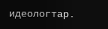идеологтар.